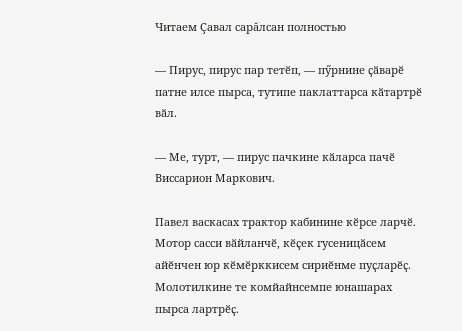Читаем Çавал сарăлсан полностью

— Пирус, пирус пар тетӗп, — пӳрнине ҫӑварӗ патне илсе пырса, тутипе паклаттарса кӑтартрӗ вӑл.

— Ме, турт, — пирус пачкине кӑларса пачӗ Виссарион Маркович.

Павел васкасах трактор кабинине кӗрсе ларчӗ. Мотор сасси вӑйланчӗ, кӗҫек гусеницӑсем айӗнчен юр кӗмӗрккисем сириӗнме пуҫларӗҫ. Молотилкине те комйайнсемпе юнашарах пырса лартрӗҫ.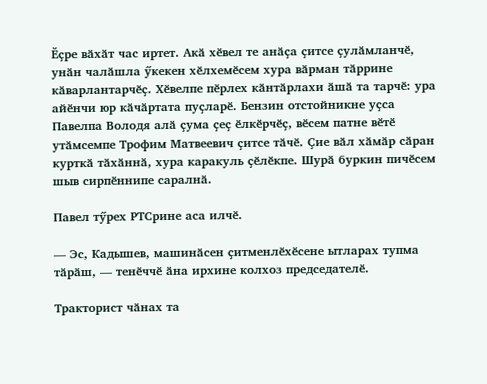Ӗҫре вӑхӑт час иртет. Акӑ хӗвел те анӑҫа ҫитсе ҫулӑмланчӗ, унӑн чалӑшла ӳкекен хӗлхемӗсем хура вӑрман тӑррине кӑварлантарчӗҫ. Хӗвелпе пӗрлех кӑнтӑрлахи ӑшӑ та тарчӗ: ура айӗнчи юр кӑчӑртата пуҫларӗ. Бензин отстойникне уҫса Павелпа Володя алӑ ҫума ҫеҫ ӗлкӗрчӗҫ, вӗсем патне вӗтӗ утӑмсемпе Трофим Матвеевич ҫитсе тӑчӗ. Ҫие вӑл хӑмӑр сӑран курткӑ тӑхӑннӑ, хура каракуль ҫӗлӗкпе. Шурӑ буркин пичӗсем шыв сирпӗннипе саралнӑ.

Павел тӳрех РТСрине аса илчӗ.

— Эс, Кадышев, машинӑсен ҫитменлӗхӗсене ытларах тупма тӑрӑш, — тенӗччӗ ӑна ирхине колхоз председателӗ.

Тракторист чӑнах та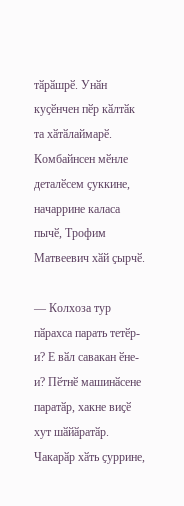тӑрӑшрӗ. Унӑн куҫӗнчен пӗр кӑлтӑк та хӑтӑлаймарӗ. Комбайнсен мӗнле деталӗсем ҫуккине, начаррине каласа пычӗ, Трофим Матвеевич хӑй ҫырчӗ.

— Колхоза тур пӑрахса парать тетӗр-и? Е вӑл савакан ӗне-и? Пӗтнӗ машинӑсене паратӑр, хакне виҫӗ хут шӑйӑратӑр. Чакарӑр хӑть ҫуррине,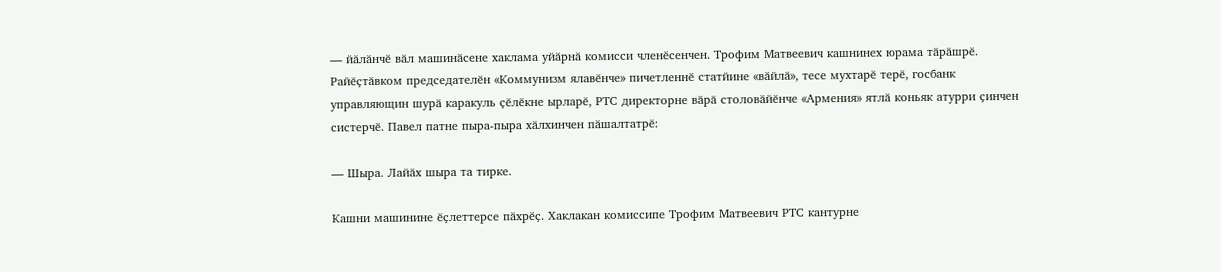— йӑлӑнчӗ вӑл машинӑсене хаклама уйӑрнӑ комисси членӗсенчен. Трофим Матвеевич кашнинех юрама тӑрӑшрӗ. Райӗҫтӑвком председателӗн «Коммунизм ялавӗнче» пичетленнӗ статйине «вӑйлӑ», тесе мухтарӗ терӗ, госбанк управляющин шурӑ каракуль ҫӗлӗкне ырларӗ, РТС директорне вӑрӑ столовӑйӗнче «Армения» ятлӑ коньяк атурри ҫинчен систерчӗ. Павел патне пыра-пыра хӑлхинчен пӑшалтатрӗ:

— Шыра. Лайӑх шыра та тирке.

Кашни машинине ӗҫлеттерсе пӑхрӗҫ. Хаклакан комиссипе Трофим Матвеевич РТС кантурне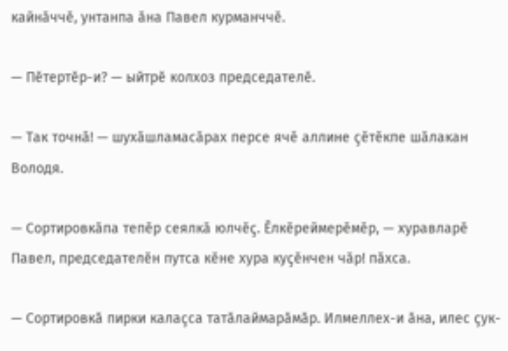кайнӑччӗ, унтанпа ӑна Павел курманччӗ.

— Пӗтертӗр-и? — ыйтрӗ колхоз председателӗ.

— Так точнӑ! — шухӑшламасӑрах персе ячӗ аллине ҫӗтӗкпе шӑлакан Володя.

— Сортировкӑпа тепӗр сеялкӑ юлчӗҫ. Ӗлкӗреймерӗмӗр, — хуравларӗ Павел, председателӗн путса кӗне хура куҫӗнчен чӑр! пӑхса.

— Сортировкӑ пирки калаҫса татӑлаймарӑмӑр. Илмеллех-и ӑна, илес ҫук-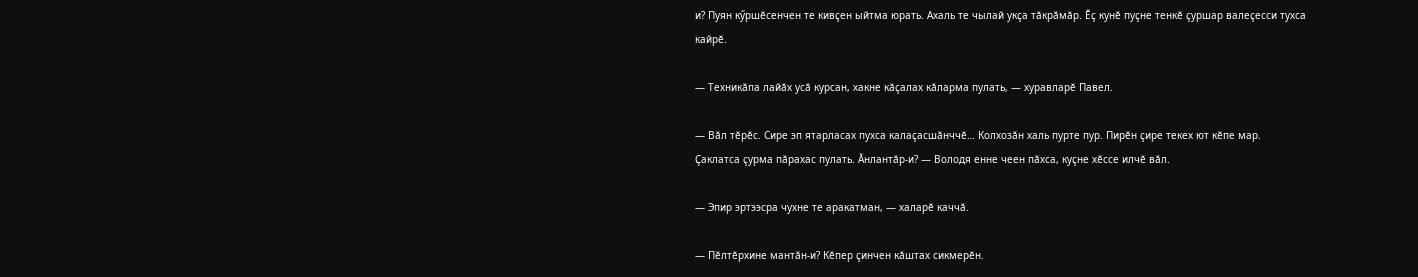и? Пуян кӳршӗсенчен те кивҫен ыйтма юрать. Ахаль те чылай укҫа тӑкрӑмӑр. Ӗҫ кунӗ пуҫне тенкӗ ҫуршар валеҫесси тухса кайрӗ.

— Техникӑпа лайӑх усӑ курсан, хакне кӑҫалах кӑларма пулать, — хуравларӗ Павел.

— Вӑл тӗрӗс. Сире эп ятарласах пухса калаҫасшӑнччӗ… Колхозӑн халь пурте пур. Пирӗн ҫире текех ют кӗпе мар. Ҫаклатса ҫурма пӑрахас пулать. Ӑнлантӑр-и? — Володя енне чеен пӑхса, куҫне хӗссе илчӗ вӑл.

— Эпир эртээсра чухне те аракатман, — халарӗ каччӑ.

— Пӗлтӗрхине мантӑн-и? Кӗпер ҫинчен кӑштах сикмерӗн.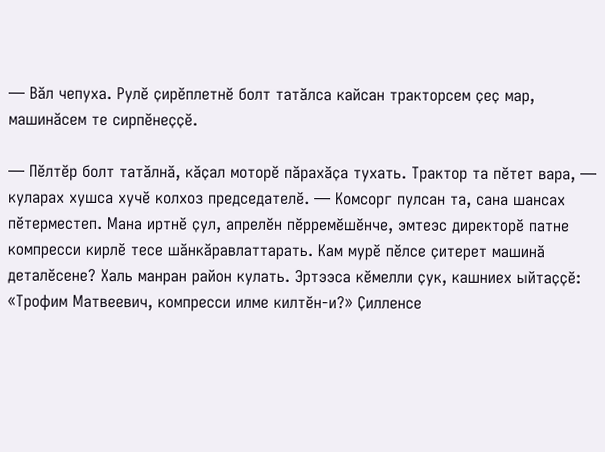— Вӑл чепуха. Рулӗ ҫирӗплетнӗ болт татӑлса кайсан тракторсем ҫеҫ мар, машинӑсем те сирпӗнеҫҫӗ.

— Пӗлтӗр болт татӑлнӑ, кӑҫал моторӗ пӑрахӑҫа тухать. Трактор та пӗтет вара, — куларах хушса хучӗ колхоз председателӗ. — Комсорг пулсан та, сана шансах пӗтерместеп. Мана иртнӗ ҫул, апрелӗн пӗрремӗшӗнче, эмтеэс директорӗ патне компресси кирлӗ тесе шӑнкӑравлаттарать. Кам мурӗ пӗлсе ҫитерет машинӑ деталӗсене? Халь манран район кулать. Эртээса кӗмелли ҫук, кашниех ыйтаҫҫӗ: «Трофим Матвеевич, компресси илме килтӗн-и?» Ҫилленсе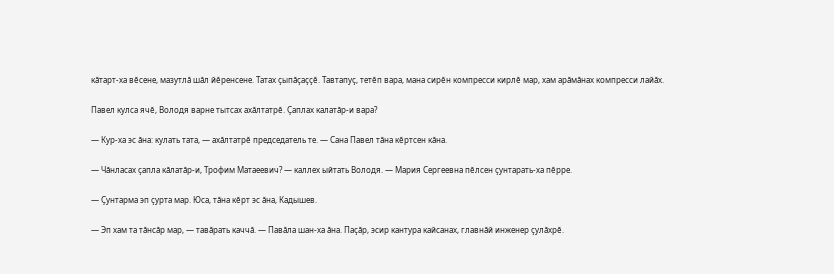кӑтарт-ха вӗсене, мазутлӑ шӑл йӗренсене. Татах ҫыпӑҫаҫҫӗ. Тавтапуҫ, тетӗп вара, мана сирӗн компресси кирлӗ мар, хам арӑмӑнах компресси лайӑх.

Павел кулса ячӗ, Володя варне тытсах ахӑлтатрӗ. Ҫаплах калатӑр-и вара?

— Кур-ха эс ӑна: кулать тата, — ахӑлтатрӗ председатель те. — Сана Павел тӑна кӗртсен кӑна.

— Чӑнласах ҫапла кӑлатӑр-и, Трофим Матаеевич? — каллех ыйтать Володя. — Мария Сергеевна пӗлсен ҫунтарать-ха пӗрре.

— Ҫунтарма эп ҫурта мар. Юса, тӑна кӗрт эс ӑна, Кадышев.

— Эп хам та тӑнсӑр мар, — тавӑрать каччӑ. — Павӑла шан-ха ӑна. Паҫӑр, эсир кантура кайсанах, главнӑй инженер ҫулӑхрӗ.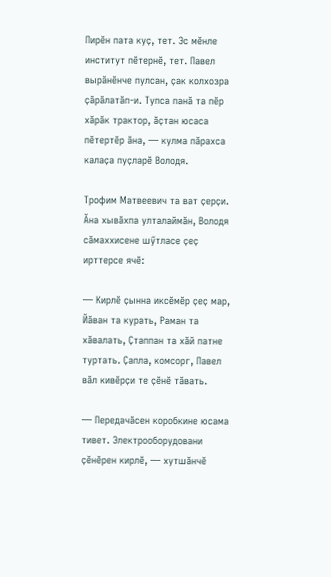Пирӗн пата куҫ, тет. Эс мӗнле институт пӗтернӗ, тет. Павел вырӑнӗнче пулсан, ҫак колхозра ҫӑрӑлатӑп-и. Тупса панӑ та пӗр хӑрӑк трактор, ӑҫтан юсаса пӗтертӗр ӑна, — кулма пӑрахса калаҫа пуҫларӗ Володя.

Трофим Матвеевич та ват ҫерҫи. Ӑна хывӑхпа улталаймӑн, Володя сӑмаххисене шӳтласе ҫеҫ ирттерсе ячӗ:

— Кирлӗ ҫынна иксӗмӗр ҫеҫ мар, Йӑван та курать, Раман та хӑвалать, Ҫтаппан та хӑй патне туртать. Ҫапла, комсорг, Павел вӑл кивӗрҫи те ҫӗнӗ тӑвать.

— Передачӑсен коробкине юсама тивет. Электрооборудовани ҫӗнӗрен кирлӗ, — хутшӑнчӗ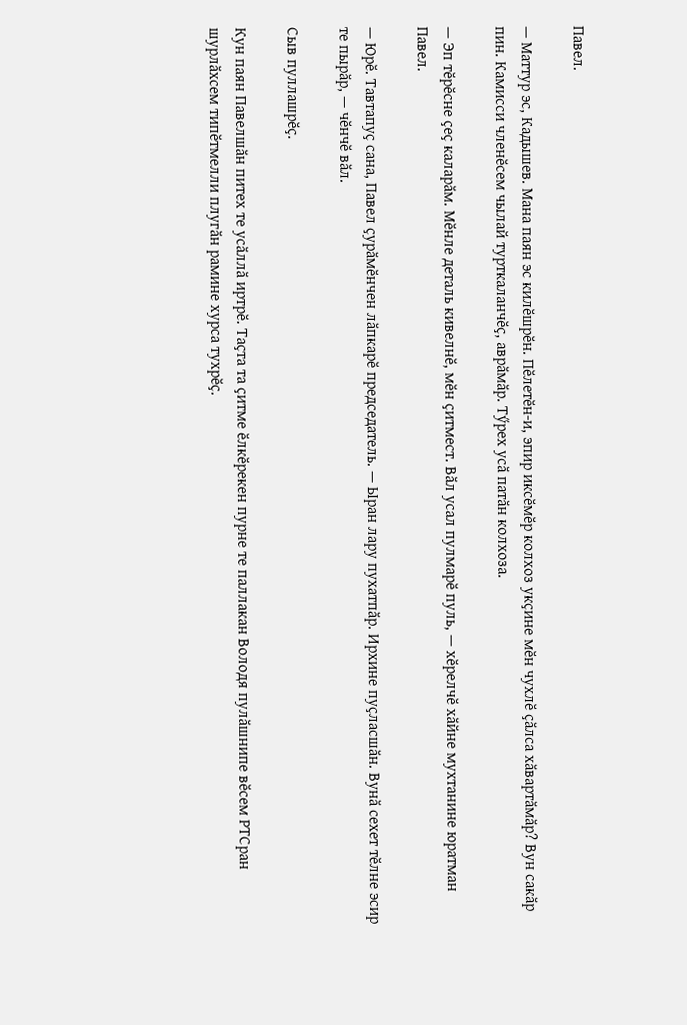Павел.

— Маттур эс, Кадышев. Мана паян эс килӗшрӗн. Пӗлетӗн-и, эпир иксӗмӗр колхоз укҫине мӗн чухлӗ ҫӑлса хӑвартӑмӑр? Вун сакӑр пин. Камисси членӗсем чылай турткаланчӗҫ, аврӑмӑр. Тӳрех усӑ патӑн колхоза.

— Эп тӗрӗсне ҫеҫ каларӑм. Мӗнле деталь кивелнӗ, мӗн ҫитмест. Вӑл усал пулмарӗ пуль, — хӗрелчӗ хӑйне мухтанине юратман Павел.

— Юрӗ. Тавтапуҫ сана, Павел ҫурӑмӗнчен лӑпкарӗ председатель. — Ыран лару пухатпӑр. Ирхине пуҫласшӑн. Вунӑ сехет тӗлне эсир те пырӑр, — чӗнчӗ вӑл.

Сыв пуллашрӗҫ.

Кун паян Павелшӑн питех те усӑллӑ иртрӗ. Таҫта та ҫитме ӗлкӗрекен пурне те паллакан Володя пулӑшнипе вӗсем РТСран шурлӑхсем типӗтмелли плугӑн рамине хурса тухрӗҫ.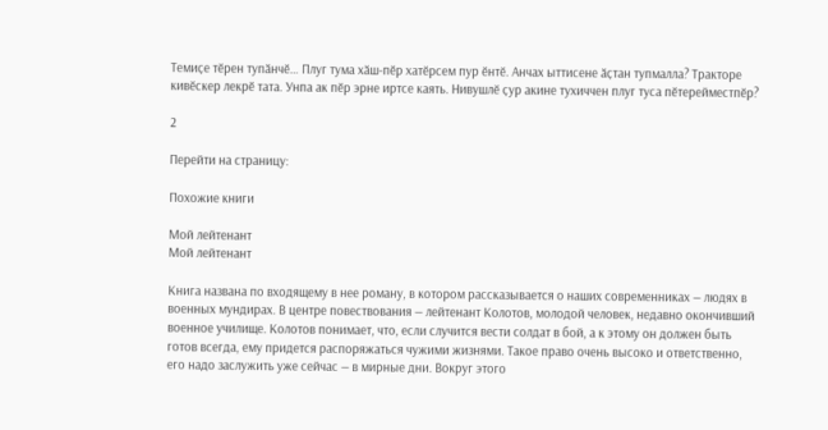Темиҫе тӗрен тупӑнчӗ… Плуг тума хӑш-пӗр хатӗрсем пур ӗнтӗ. Анчах ыттисене ӑҫтан тупмалла? Тракторе кивӗскер лекрӗ тата. Унпа ак пӗр эрне иртсе каять. Нивушлӗ ҫур акине тухиччен плуг туса пӗтерейместпӗр?

2

Перейти на страницу:

Похожие книги

Мой лейтенант
Мой лейтенант

Книга названа по входящему в нее роману, в котором рассказывается о наших современниках — людях в военных мундирах. В центре повествования — лейтенант Колотов, молодой человек, недавно окончивший военное училище. Колотов понимает, что, если случится вести солдат в бой, а к этому он должен быть готов всегда, ему придется распоряжаться чужими жизнями. Такое право очень высоко и ответственно, его надо заслужить уже сейчас — в мирные дни. Вокруг этого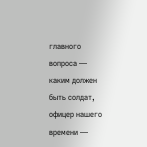главного вопроса — каким должен быть солдат, офицер нашего времени —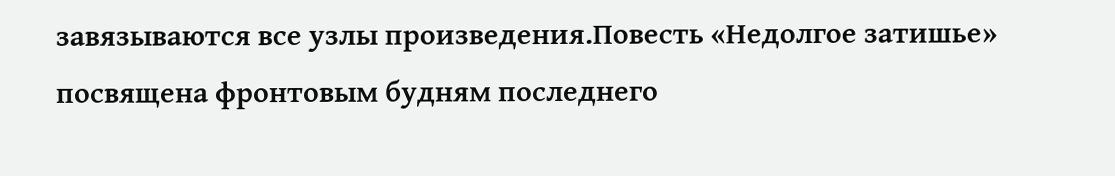завязываются все узлы произведения.Повесть «Недолгое затишье» посвящена фронтовым будням последнего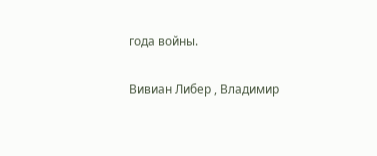года войны.

Вивиан Либер , Владимир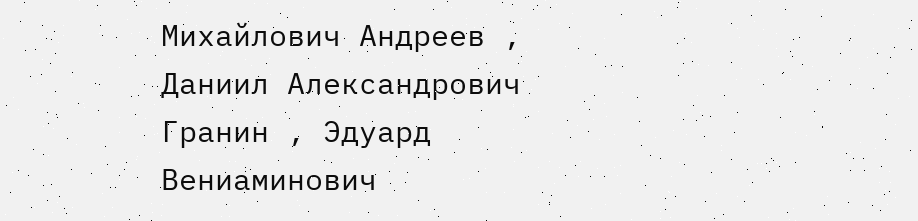Михайлович Андреев , Даниил Александрович Гранин , Эдуард Вениаминович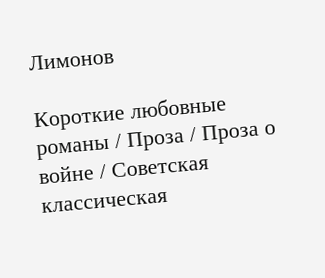Лимонов

Короткие любовные романы / Проза / Проза о войне / Советская классическая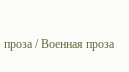проза / Военная проза